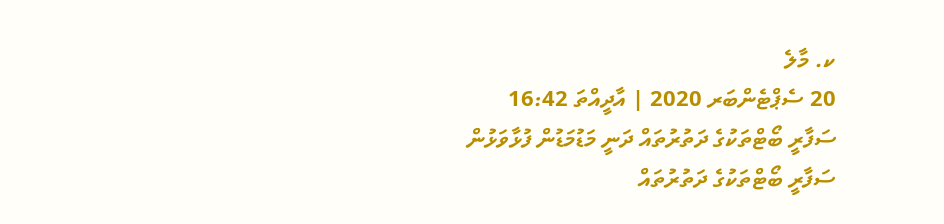ކ. މާލެ
20 ސެޕްޓެންބަރ 2020 | އާދީއްތަ 16:42
ސަފާރީ ބޯޓްތަކުގެ ދަތުރުތައް ދަނީ މަޑުމަޑުން ފުޅާވަޅުން
ސަފާރީ ބޯޓްތަކުގެ ދަތުރުތައް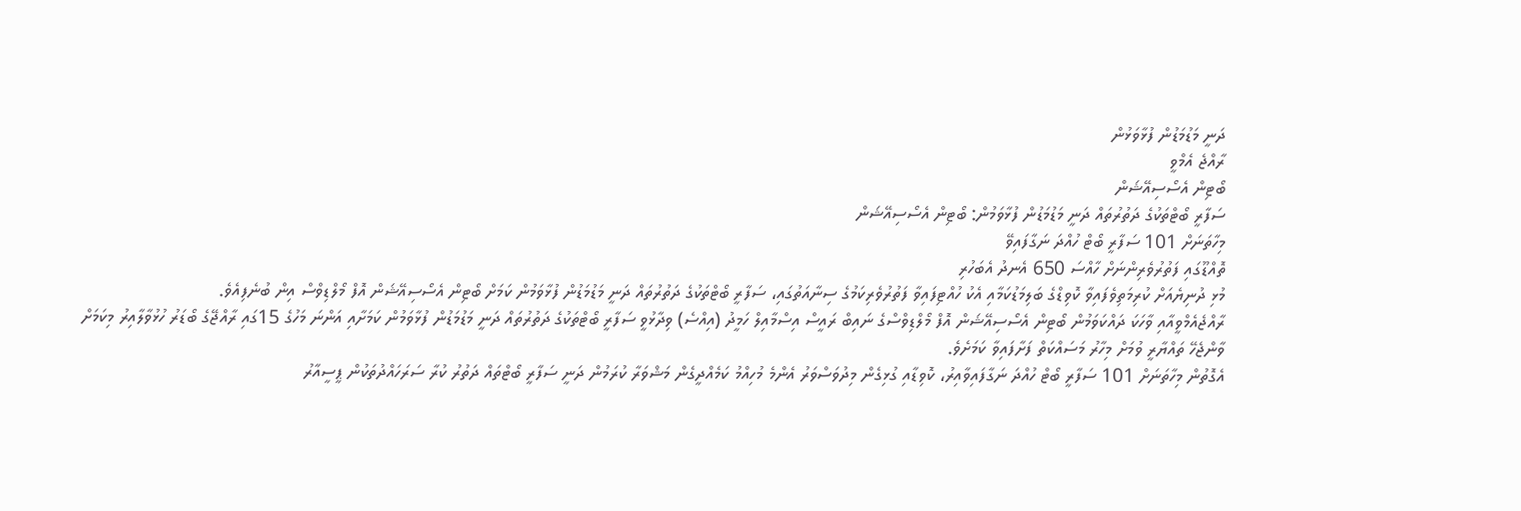ދަނީ މަޑުމަޑުން ފުޅާވަޅުން
ރާއްޖެ އެމްވީ
ބޯޓިން އެސޯސިއޭޝަން
ސަފާރީ ބޯޓްތަކުގެ ދަތުރުތައް ދަނީ މަޑުމަޑުން ފުޅާވަމުން: ބޯޓިން އެސޯސިއޭޝަން
މިހާތަނަށް 101 ސަފާރީ ބޯޓް ހުއްދަ ނަގާފައިވޭ
ތޮއްޑޫގައި ފަތުރުވެރިންނަށް ހާއްސަ 650 އެނދު އެބަހުރި
މުޅި ދުނިޔެއަށް ކުރިމަތިވެފައިވާ ކޮވިޑްގެ ބަލިމަޑުކަމާއި އެކު ހުއްޓިފައިވާ ފަތުރުވެރިކަމުގެ ސިނާއަތުގައި، ސަފާރީ ބޯޓްތަކުގެ ދަތުރުތައް ދަނީ މަޑުމަޑުން ފުޅާވަމުން ކަމަށް ބޯޓިން އެސޯސިއޭޝަން އޮފް މޯލްޑިވްސް އިން ބުނެފިއެވެ.
ރާއްޖެއެމްވީއާއި ވާހަކަ ދައްކަވަމުން ބޯޓިން އެސޯސިއޭޝަން އޮފް މޯލްޑިވްސްގެ ނައިބް ރައީސް އިސްމާއިލް ހަމީދު (އިއްސެ) ވިދާޅުވީ ސަފާރީ ބޯޓްތަކުގެ ދަތުރުތައް ދަނީ މަޑުމަޑުން ފުޅާވަމުން ކަމަށާއި އަންނަ މަހުގެ 15ގައި ރާއްޖޭގެ ބޯޑަރު ހުޅުވާލާއިރު މިކަމަށް ވާންޖެހޭ ތައްޔާރީ ވުމަށް މިހާރު މަސައްކަތް ފަށާފައިވާ ކަމަށެވެ.
އެގޮތުން މިހާތަނަށް 101 ސަފާރީ ބޯޓް ހުއްދަ ނަގާފައިވާއިރު، ކޮވިޑާއި ގުޅިގެން މިދުވަސްވަރު އެންމެ މުހިއްމު ކަމެއްދީގެން މަޝްވަރާ ކުރަމުން ދަނީ ސަފާރީ ބޯޓްތައް ދަތުރު ކުރާ ސަރަހައްދުތަކުން ޕީސީއާރު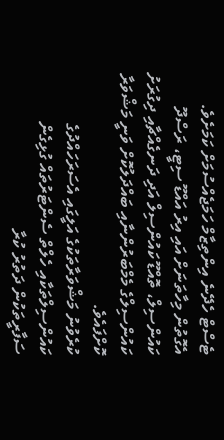ޓެސްޓް ހެދޭނެ އިންތިޒާމް ހަމަޖެއްސުމަށް ކަމަށެވެ.
އެގޮތުން މިހާތަނަށް އައި އިރު އައްޑޫ ސިޓީ، ރަސްދޫ ކައުންސިލް، ތޮއްޑޫ ކައުންސިލް އަދި ދަނގެއްޗާއި ދިގުރަށު ކައުންސިލްގެ މެމްބަރުންނާއި ބައްދަލުކޮށް ވަނީ މަޝްވަރާ ކޮށްފައެވެ.
ކުރެވުނު މަޝްވަރާތަކުގެ އަލީގައި އެސަރަހައްދުގެ ކައުންސިލްތަކާއި ހެލްތް ސެންޓަރުތައް ގުޅިގެން ސަފާރީތަކުން ދަތުރު ކުރާ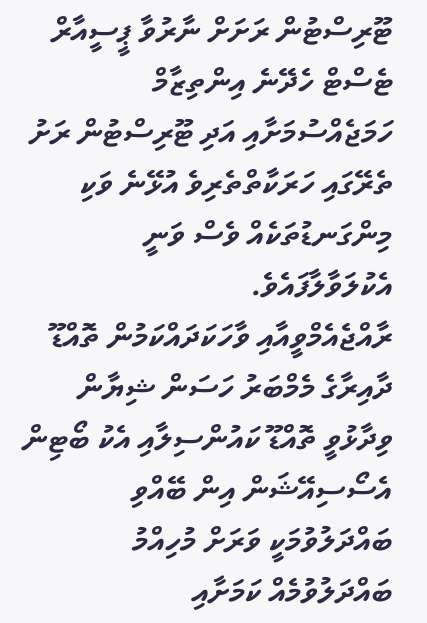ޓޫރިސްޓުން ރަށަށް ނާރުވާ ޕީސީއާރް ޓެސްޓް ހެދޭނެ އިންތިޒާމް ހަމަޖެއްސުމަށާއި އަދި ޓޫރިސްޓުން ރަށު ތެރޭގައި ހަރަކާތްތެރިވެ އުޅޭނެ ވަކި މިންގަނޑުތަކެއް ވެސް ވަނީ އެކުލަވާލާފައެވެ.
ރާއްޖެއެމްވީއާއި ވާހަކަދައްކަމުން ތޮއްޑޫ ދާއިރާގެ މެމްބަރު ހަސަން ޝިޔާން ވިދާޅުވީ ތޮއްޑޫ ކައުންސިލާއި އެކު ބޯޓިން އެސޯސިއޭޝަން އިން ބޭއްވި ބައްދަލުވުމަކީ ވަރަށް މުހިއްމު ބައްދަލުވުމެއް ކަމަށާއި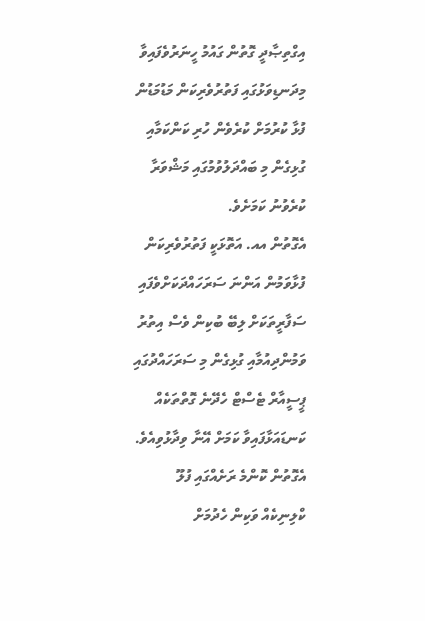އިގްތިޞާދީ ގޮތުން ގައުމު ހީނަރުވެފައިވާ މިދަނޑިވަޅުގައި ފަތުރުވެރިކަން މަޑުމަޑުން ފުޅާ ކުރުމަށް ކުރެވެން ހުރި ކަންކަމާއި ގުޅިގެން މި ބައްދަލުވުމުގައި މަޝްވަރާ ކުރެވުނު ކަމަށެވެ.
އެގޮތުން އއ. އަތޮޅަކީ ފަތުރުވެރިކަން ފުޅާވަމުން އަންނަ ސަރަހައްދަކަށްވެފައި ސަފާރީތަކަށް ލިބޭ ބުކިން ވެސް އިތުރު ވަމުންދިއުމާއި ގުޅިގެން މި ސަރަހައްދުގައި ޕީސީއާރް ޓެސްޓް ހެދޭނެ ގޮތްތަކެއް ކަނޑައަޅާފައިވާ ކަމަށް އޭނާ ވިދާޅުވިއެވެ.
އެގޮތުން ކޮންމެ ރަށެއްގައި ފުލޫ ކްލިނިކެއް ވަކިން ހެދުމަށް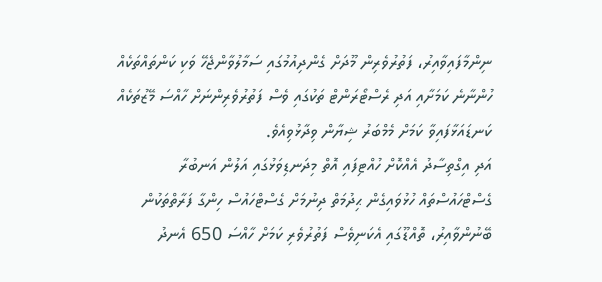ނިންމާފައިވާއިރު، ފަތުރުވެރިން މޫދަށް ގެންދިއުމުގައި ސަމާލުވާންޖެހޭ ވަކި ކަންތައްތަކެއް ހުންނާނެ ކަމަށާއި އަދި ރެސްޓޯރަންޓް ތަކުގައި ވެސް ފަތުރުވެރިންނަށް ހާއްސަ މޭޒުތަކެއް ކަނޑައަޅާފައިވާ ކަމަށް މެމްބަރު ޝިޔާން ވިދާޅުވިއެވެ.
އަދި އިގްތިސާދު އެއްކޮށް ހުއްޓިފައި އޮތް މިދަނޑިވަޅުގައި އަލުން އަނބުރާ ގެސްޓްހައުސްތައް ހުޅުވައިގެން ޙިދުމަތް ދިނުމަށް ގެސްޓްހައުސް ހިންގާ ފަރާތްތަކުން ބޭނުންވާއިރު، ތޮއްޑޫގައި އެކަނިވެސް ފަތުރުވެރި ކަމަށް ހާއްސަ 650 އެނދު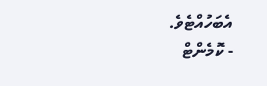އެބަހުއްޓެވެ.
- ކޮމެންޓް